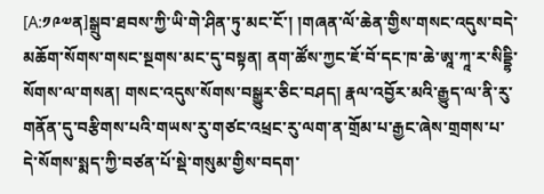[A:༡༩༧ན]སྒྲུབ་ཐབས་ཀྱི་ཡི་གེ་ཤིན་ཏུ་མང་ངོ་། །གཞན་ལོ་ཆེན་གྱིས་གསང་འདུས་བདེ་མཆོག་སོགས་གསང་སྔགས་མང་དུ་བསྟན། ནག་ཚོས་ཀྱང་ཇོ་བོ་དང་ཁ་ཆེ་ཨཱ་ཀཱ་ར་སིདྡྷི་སོགས་ལ་གསན། གསང་འདུས་སོགས་བསྒྱུར་ཅིང་བཤད། རྣལ་འབྱོར་མའི་རྒྱུད་ལ་ནི་རུ་གནོན་དུ་བརྩིགས་པའི་གཡས་རུ་གཙང་འཕྲང་རུ་ལག་ན་གྲོམ་པ་རྒྱང་ཞེས་གྲགས་པ་དེ་སོགས་སྨད་ཀྱི་བཙན་པོ་སྡེ་གསུམ་གྱིས་བདག་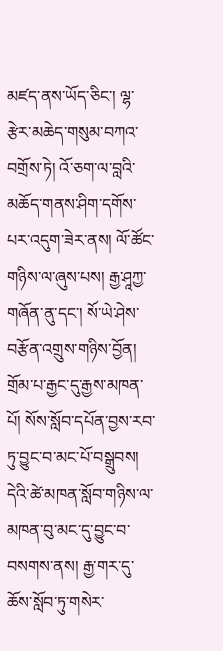མཛད་ནས་ཡོད་ཅིང་། ལྷ་རྩེར་མཆེད་གསུམ་བཀའ་བགྲོས་ཏེ། འོ་ཅག་ལ་བླའི་མཆོད་གནས་ཤིག་དགོས་པར་འདུག་ཟེར་ནས། ལོ་ཚོང་གཉིས་ལ་ཞུས་པས། རྒྱ་ཤཱཀྱ་གཞོན་ནུ་དང་། སོ་ཡེ་ཤེས་བརྩོན་འགྲུས་གཉིས་བྱོན། གྲོམ་པ་རྒྱང་དུ་རྒྱས་མཁན་པོ། སོས་སློབ་དཔོན་བྱས་རབ་ཏུ་བྱུང་བ་མང་པོ་བསྒྲུབས། དེའི་ཚེ་མཁན་སློབ་གཉིས་ལ་མཁན་བུ་མང་དུ་བྱུང་བ་བསགས་ནས། རྒྱ་གར་དུ་ཆོས་སློབ་ཏུ་གསེར་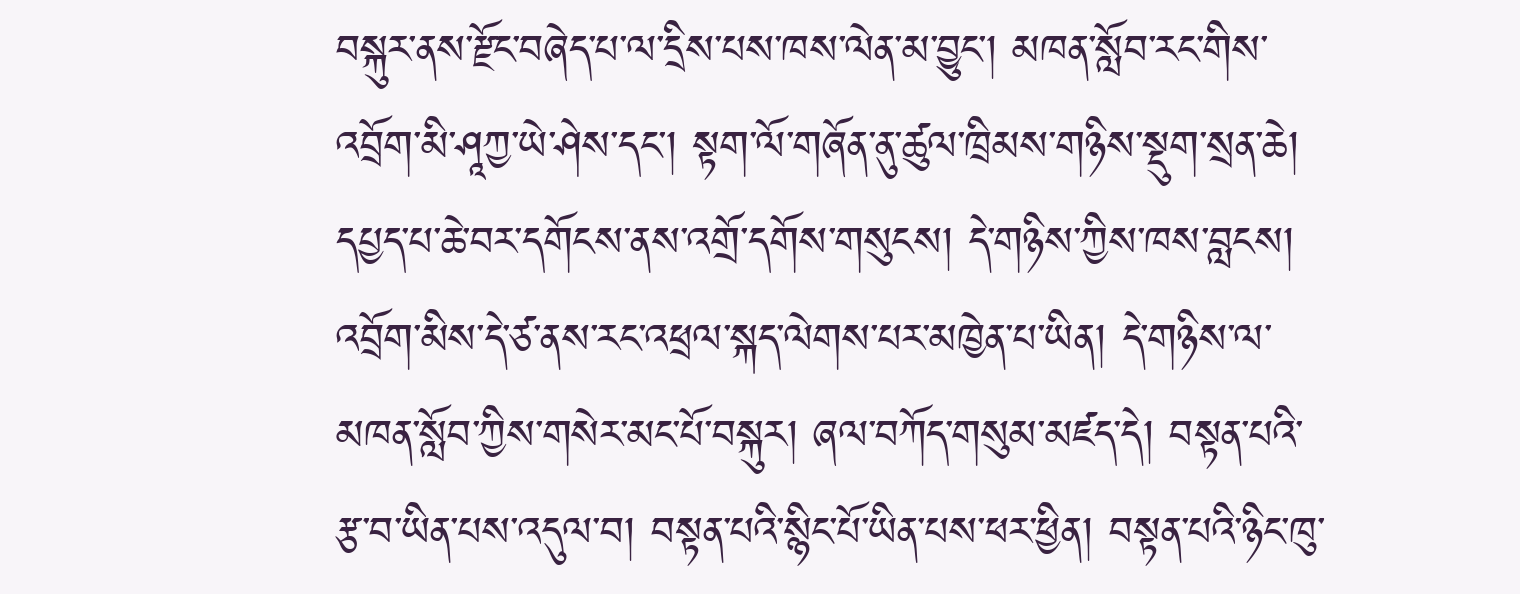བསྐུར་ནས་རྫོང་བཞེད་པ་ལ་དྲིས་པས་ཁས་ལེན་མ་བྱུང་། མཁན་སློབ་རང་གིས་འབྲོག་མི་ཤཱཀྱ་ཡེ་ཤེས་དང་། སྟག་ལོ་གཞོན་ནུ་ཚུལ་ཁྲིམས་གཉིས་སྡུག་སྲན་ཆེ། དཔྱད་པ་ཆེ་བར་དགོངས་ནས་འགྲོ་དགོས་གསུངས། དེ་གཉིས་ཀྱིས་ཁས་བླངས། འབྲོག་མིས་དེ་ཙ་ནས་རང་འཕྲལ་སྐད་ལེགས་པར་མཁྱེན་པ་ཡིན། དེ་གཉིས་ལ་མཁན་སློབ་ཀྱིས་གསེར་མང་པོ་བསྐུར། ཞལ་བཀོད་གསུམ་མཛད་དེ། བསྟན་པའི་རྩ་བ་ཡིན་པས་འདུལ་བ། བསྟན་པའི་སྙིང་པོ་ཡིན་པས་ཕར་ཕྱིན། བསྟན་པའི་ཉིང་ཁུ་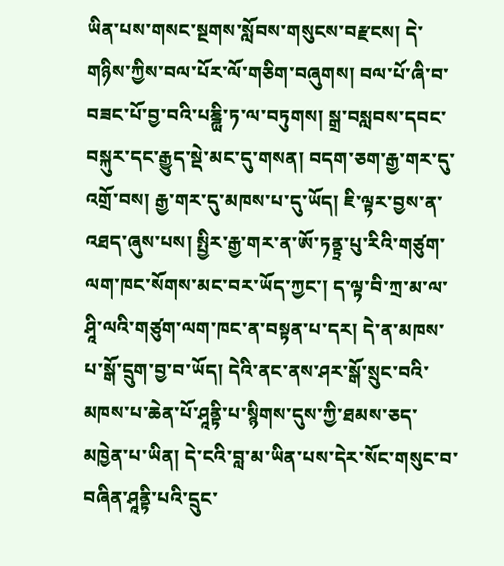ཡིན་པས་གསང་སྔགས་སློབས་གསུངས་བརྫངས། དེ་གཉིས་ཀྱིས་བལ་པོར་ལོ་གཅིག་བཞུགས། བལ་པོ་ཞི་བ་བཟང་པོ་བྱ་བའི་པཎྜྻི་ཏ་ལ་བཏུགས། སྒྲ་བསླབས་དབང་བསྐུར་དང་རྒྱུད་སྡེ་མང་དུ་གསན། བདག་ཅག་རྒྱ་གར་དུ་འགྲོ་བས། རྒྱ་གར་དུ་མཁས་པ་དུ་ཡོད། ཇི་ལྟར་བྱས་ན་འཐད་ཞུས་པས། སྤྱིར་རྒྱ་གར་ན་ཨོ་ཏནྟྲ་པུ་རིའི་གཙུག་ལག་ཁང་སོགས་མང་བར་ཡོད་ཀྱང་། ད་ལྟ་བི་ཀྲ་མ་ལ་ཤཱི་ལའི་གཙུག་ལག་ཁང་ན་བསྟན་པ་དར། དེ་ན་མཁས་པ་སྒོ་དྲུག་བྱ་བ་ཡོད། དེའི་ནང་ནས་ཤར་སྒོ་སྲུང་བའི་མཁས་པ་ཆེན་པོ་ཤཱནྟི་པ་སྙིགས་དུས་ཀྱི་ཐམས་ཅད་མཁྱེན་པ་ཡིན། དེ་ངའི་བླ་མ་ཡིན་པས་དེར་སོང་གསུང་བ་བཞིན་ཤཱནྟི་པའི་དྲུང་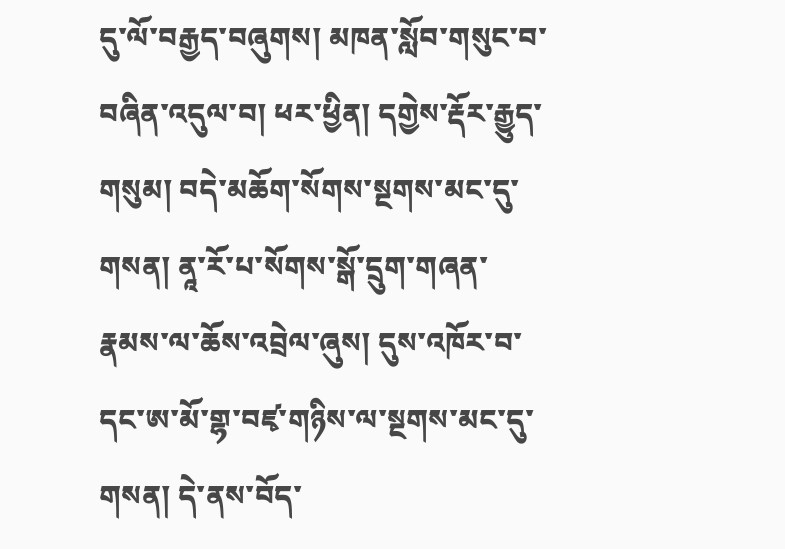དུ་ལོ་བརྒྱད་བཞུགས། མཁན་སློབ་གསུང་བ་བཞིན་འདུལ་བ། ཕར་ཕྱིན། དགྱེས་རྡོར་རྒྱུད་གསུམ། བདེ་མཆོག་སོགས་སྔགས་མང་དུ་གསན། ནཱ་རོ་པ་སོགས་སྒོ་དྲུག་གཞན་རྣམས་ལ་ཆོས་འབྲེལ་ཞུས། དུས་འཁོར་བ་དང་ཨ་མོ་གྷ་བཛྭ་གཉིས་ལ་སྔགས་མང་དུ་གསན། དེ་ནས་བོད་